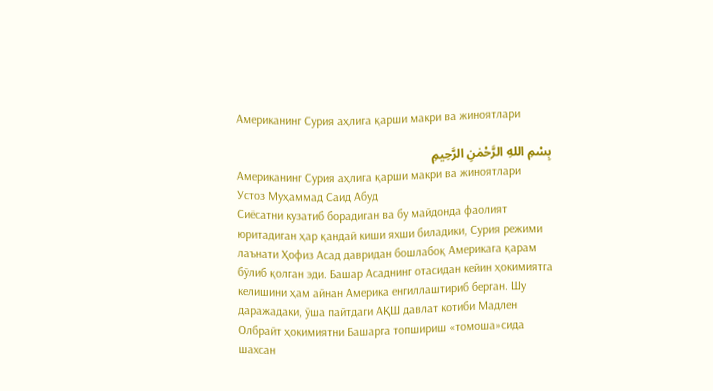Американинг Сурия аҳлига қарши макри ва жиноятлари

بِسْمِ اللهِ الرَّحْمٰنِ الرَّحِيمِ
Американинг Сурия аҳлига қарши макри ва жиноятлари
Устоз Муҳаммад Саид Абуд
Сиёсатни кузатиб борадиган ва бу майдонда фаолият юритадиган ҳар қандай киши яхши биладики, Сурия режими лаънати Ҳофиз Асад давридан бошлабоқ Америкага қарам бўлиб қолган эди. Башар Асаднинг отасидан кейин ҳокимиятга келишини ҳам айнан Америка енгиллаштириб берган. Шу даражадаки, ўша пайтдаги АҚШ давлат котиби Мадлен Олбрайт ҳокимиятни Башарга топшириш «томоша»сида шахсан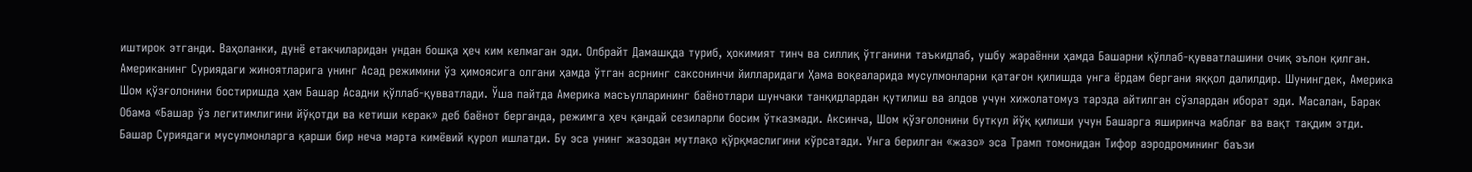иштирок этганди. Ваҳоланки, дунё етакчиларидан ундан бошқа ҳеч ким келмаган эди. Олбрайт Дамашқда туриб, ҳокимият тинч ва силлиқ ўтганини таъкидлаб, ушбу жараённи ҳамда Башарни қўллаб-қувватлашини очиқ эълон қилган.
Американинг Суриядаги жиноятларига унинг Асад режимини ўз ҳимоясига олгани ҳамда ўтган асрнинг саксонинчи йилларидаги Ҳама воқеаларида мусулмонларни қатағон қилишда унга ёрдам бергани яққол далилдир. Шунингдек, Америка Шом қўзғолонини бостиришда ҳам Башар Асадни қўллаб-қувватлади. Ўша пайтда Америка масъулларининг баёнотлари шунчаки танқидлардан қутилиш ва алдов учун хижолатомуз тарзда айтилган сўзлардан иборат эди. Масалан, Барак Обама «Башар ўз легитимлигини йўқотди ва кетиши керак» деб баёнот берганда, режимга ҳеч қандай сезиларли босим ўтказмади. Аксинча, Шом қўзғолонини буткул йўқ қилиши учун Башарга яширинча маблағ ва вақт тақдим этди. Башар Суриядаги мусулмонларга қарши бир неча марта кимёвий қурол ишлатди. Бу эса унинг жазодан мутлақо қўрқмаслигини кўрсатади. Унга берилган «жазо» эса Трамп томонидан Тифор аэродромининг баъзи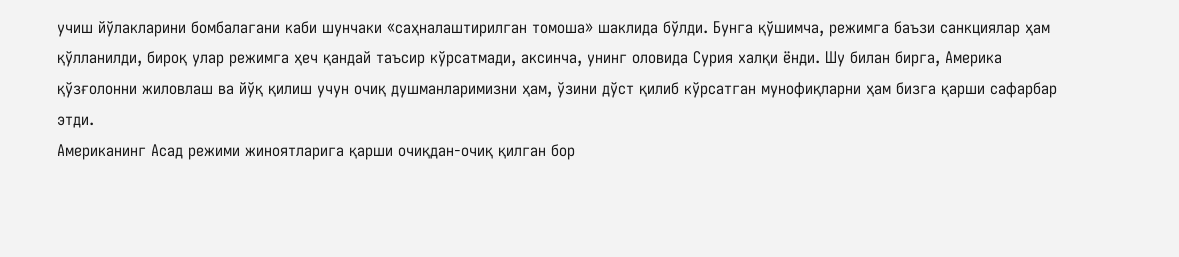учиш йўлакларини бомбалагани каби шунчаки «саҳналаштирилган томоша» шаклида бўлди. Бунга қўшимча, режимга баъзи санкциялар ҳам қўлланилди, бироқ улар режимга ҳеч қандай таъсир кўрсатмади, аксинча, унинг оловида Сурия халқи ёнди. Шу билан бирга, Америка қўзғолонни жиловлаш ва йўқ қилиш учун очиқ душманларимизни ҳам, ўзини дўст қилиб кўрсатган мунофиқларни ҳам бизга қарши сафарбар этди.
Американинг Асад режими жиноятларига қарши очиқдан-очиқ қилган бор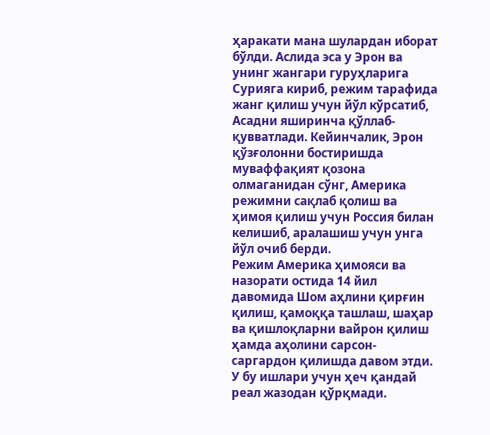ҳаракати мана шулардан иборат бўлди. Аслида эса у Эрон ва унинг жангари гуруҳларига Сурияга кириб, режим тарафида жанг қилиш учун йўл кўрсатиб, Асадни яширинча қўллаб-қувватлади. Кейинчалик, Эрон қўзғолонни бостиришда муваффақият қозона олмаганидан сўнг, Америка режимни сақлаб қолиш ва ҳимоя қилиш учун Россия билан келишиб, аралашиш учун унга йўл очиб берди.
Режим Америка ҳимояси ва назорати остида 14 йил давомида Шом аҳлини қирғин қилиш, қамоққа ташлаш, шаҳар ва қишлоқларни вайрон қилиш ҳамда аҳолини сарсон-саргардон қилишда давом этди. У бу ишлари учун ҳеч қандай реал жазодан қўрқмади.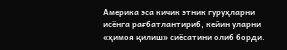Америка эса кичик этник гуруҳларни исёнга рағбатлантириб, кейин уларни «ҳимоя қилиш» сиёсатини олиб борди.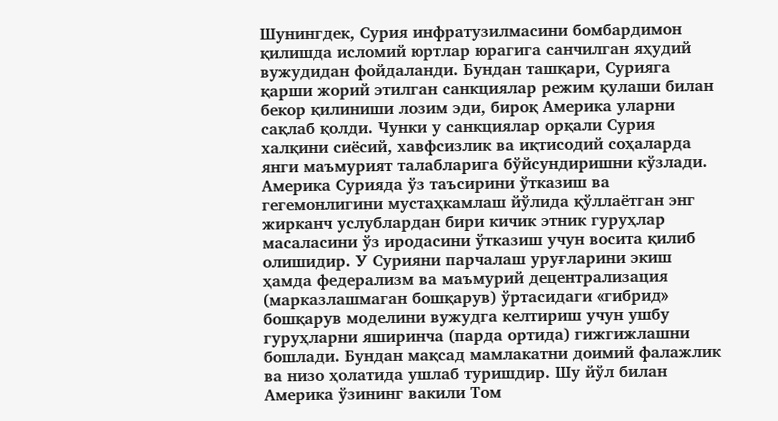Шунингдек, Сурия инфратузилмасини бомбардимон қилишда исломий юртлар юрагига санчилган яҳудий вужудидан фойдаланди. Бундан ташқари, Сурияга қарши жорий этилган санкциялар режим қулаши билан бекор қилиниши лозим эди, бироқ Америка уларни сақлаб қолди. Чунки у санкциялар орқали Сурия халқини сиёсий, хавфсизлик ва иқтисодий соҳаларда янги маъмурият талабларига бўйсундиришни кўзлади. Америка Сурияда ўз таъсирини ўтказиш ва гегемонлигини мустаҳкамлаш йўлида қўллаётган энг жирканч услублардан бири кичик этник гуруҳлар масаласини ўз иродасини ўтказиш учун восита қилиб олишидир. У Сурияни парчалаш уруғларини экиш ҳамда федерализм ва маъмурий децентрализация (марказлашмаган бошқарув) ўртасидаги «гибрид» бошқарув моделини вужудга келтириш учун ушбу гуруҳларни яширинча (парда ортида) гижгижлашни бошлади. Бундан мақсад мамлакатни доимий фалажлик ва низо ҳолатида ушлаб туришдир. Шу йўл билан Америка ўзининг вакили Том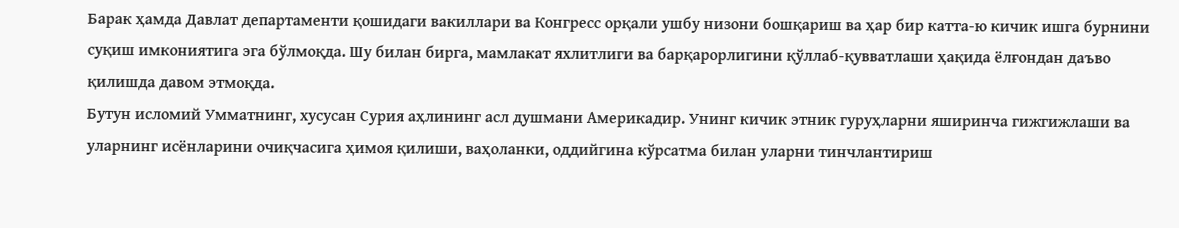Барак ҳамда Давлат департаменти қошидаги вакиллари ва Конгресс орқали ушбу низони бошқариш ва ҳар бир катта-ю кичик ишга бурнини суқиш имкониятига эга бўлмоқда. Шу билан бирга, мамлакат яхлитлиги ва барқарорлигини қўллаб-қувватлаши ҳақида ёлғондан даъво қилишда давом этмоқда.
Бутун исломий Умматнинг, хусусан Сурия аҳлининг асл душмани Америкадир. Унинг кичик этник гуруҳларни яширинча гижгижлаши ва уларнинг исёнларини очиқчасига ҳимоя қилиши, ваҳоланки, оддийгина кўрсатма билан уларни тинчлантириш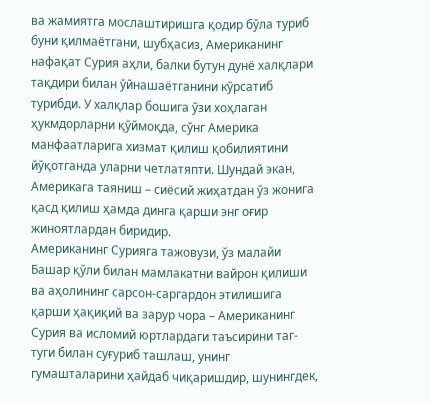ва жамиятга мослаштиришга қодир бўла туриб буни қилмаётгани, шубҳасиз, Американинг нафақат Сурия аҳли, балки бутун дунё халқлари тақдири билан ўйнашаётганини кўрсатиб турибди. У халқлар бошига ўзи хоҳлаган ҳукмдорларни қўймоқда, сўнг Америка манфаатларига хизмат қилиш қобилиятини йўқотганда уларни четлатяпти. Шундай экан, Америкага таяниш – сиёсий жиҳатдан ўз жонига қасд қилиш ҳамда динга қарши энг оғир жиноятлардан биридир.
Американинг Сурияга тажовузи, ўз малайи Башар қўли билан мамлакатни вайрон қилиши ва аҳолининг сарсон-саргардон этилишига қарши ҳақиқий ва зарур чора – Американинг Сурия ва исломий юртлардаги таъсирини таг-туги билан суғуриб ташлаш, унинг гумашталарини ҳайдаб чиқаришдир, шунингдек,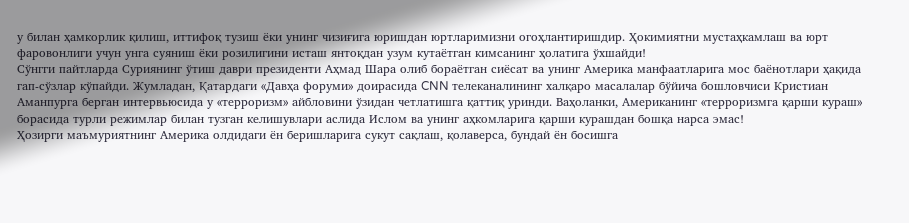у билан ҳамкорлик қилиш, иттифоқ тузиш ёки унинг чизиғига юришдан юртларимизни огоҳлантиришдир. Ҳокимиятни мустаҳкамлаш ва юрт фаровонлиги учун унга суяниш ёки розилигини исташ янтоқдан узум кутаётган кимсанинг ҳолатига ўхшайди!
Сўнгги пайтларда Суриянинг ўтиш даври президенти Аҳмад Шара олиб бораётган сиёсат ва унинг Америка манфаатларига мос баёнотлари ҳақида гап-сўзлар кўпайди. Жумладан, Қатардаги «Давҳа форуми» доирасида CNN телеканалининг халқаро масалалар бўйича бошловчиси Кристиан Аманпурга берган интервьюсида у «терроризм» айбловини ўзидан четлатишга қаттиқ уринди. Ваҳоланки, Американинг «терроризмга қарши кураш» борасида турли режимлар билан тузган келишувлари аслида Ислом ва унинг аҳкомларига қарши курашдан бошқа нарса эмас!
Ҳозирги маъмуриятнинг Америка олдидаги ён беришларига сукут сақлаш, қолаверса, бундай ён босишга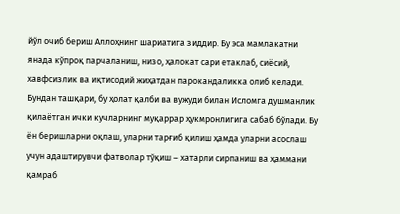йўл очиб бериш Аллоҳнинг шариатига зиддир. Бу эса мамлакатни янада кўпроқ парчаланиш, низо, ҳалокат сари етаклаб, сиёсий, хавфсизлик ва иқтисодий жиҳатдан парокандаликка олиб келади. Бундан ташқари, бу ҳолат қалби ва вужуди билан Исломга душманлик қилаётган ички кучларнинг муқаррар ҳукмронлигига сабаб бўлади. Бу ён беришларни оқлаш, уларни тарғиб қилиш ҳамда уларни асослаш учун адаштирувчи фатволар тўқиш – хатарли сирпаниш ва ҳаммани қамраб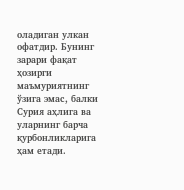оладиган улкан офатдир. Бунинг зарари фақат ҳозирги маъмуриятнинг ўзига эмас, балки Сурия аҳлига ва уларнинг барча қурбонликларига ҳам етади.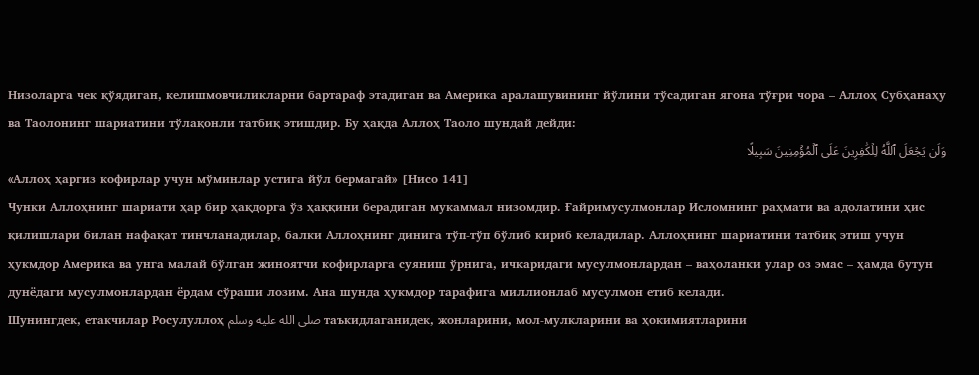Низоларга чек қўядиган, келишмовчиликларни бартараф этадиган ва Америка аралашувининг йўлини тўсадиган ягона тўғри чора – Аллоҳ Субҳанаҳу ва Таолонинг шариатини тўлақонли татбиқ этишдир. Бу ҳақда Аллоҳ Таоло шундай дейди:
وَلَن يَجۡعَلَ ٱللَّهُ لِلۡكَٰفِرِينَ عَلَى ٱلۡمُؤۡمِنِينَ سَبِيلًا
«Аллоҳ ҳаргиз кофирлар учун мўминлар устига йўл бермагай» [Нисо 141]
Чунки Аллоҳнинг шариати ҳар бир ҳақдорга ўз ҳаққини берадиган мукаммал низомдир. Ғайримусулмонлар Исломнинг раҳмати ва адолатини ҳис қилишлари билан нафақат тинчланадилар, балки Аллоҳнинг динига тўп-тўп бўлиб кириб келадилар. Аллоҳнинг шариатини татбиқ этиш учун ҳукмдор Америка ва унга малай бўлган жиноятчи кофирларга суяниш ўрнига, ичкаридаги мусулмонлардан – ваҳоланки улар оз эмас – ҳамда бутун дунёдаги мусулмонлардан ёрдам сўраши лозим. Ана шунда ҳукмдор тарафига миллионлаб мусулмон етиб келади.
Шунингдек, етакчилар Росулуллоҳ صلى الله عليه وسلم таъкидлаганидек, жонларини, мол-мулкларини ва ҳокимиятларини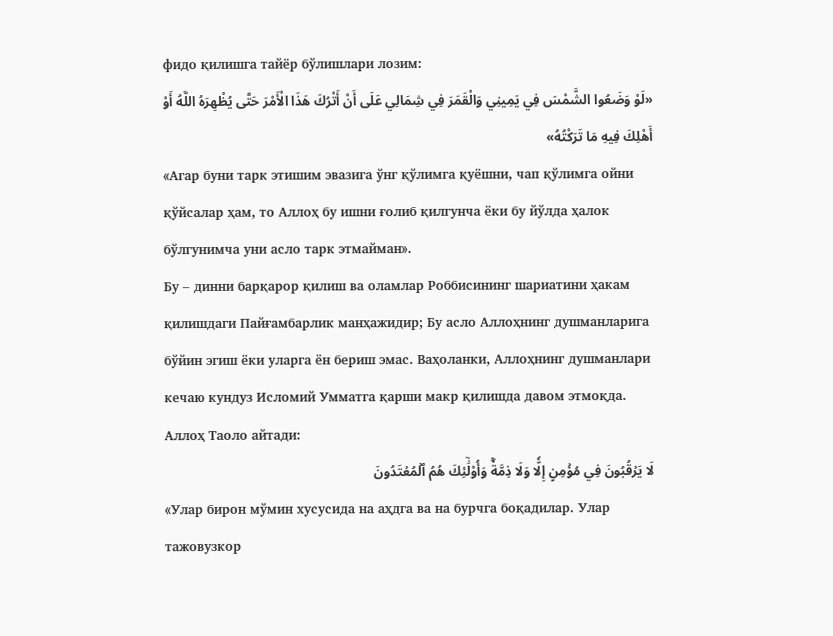фидо қилишга тайёр бўлишлари лозим:
«لَوْ وَضَعُوا الشَّمْسَ فِي يَمِينِي وَالْقَمَرَ فِي شِمَالِي عَلَى أَنْ أَتْرُكَ هَذَا الْأَمْرَ حَتَّى يُظْهِرَهُ اللَّهُ أَوْ أَهْلِكَ فِيهِ مَا تَرَكْتُهُ»
«Агар буни тарк этишим эвазига ўнг қўлимга қуёшни, чап қўлимга ойни қўйсалар ҳам, то Аллоҳ бу ишни ғолиб қилгунча ёки бу йўлда ҳалок бўлгунимча уни асло тарк этмайман».
Бу – динни барқарор қилиш ва оламлар Роббисининг шариатини ҳакам қилишдаги Пайғамбарлик манҳажидир; Бу асло Аллоҳнинг душманларига бўйин эгиш ёки уларга ён бериш эмас. Ваҳоланки, Аллоҳнинг душманлари кечаю кундуз Исломий Умматга қарши макр қилишда давом этмоқда. Аллоҳ Таоло айтади:
لَا يَرۡقُبُونَ فِي مُؤۡمِنٍ إِلّٗا وَلَا ذِمَّةٗۚ وَأُوْلَٰٓئِكَ هُمُ ٱلۡمُعۡتَدُونَ
«Улар бирон мўмин хусусида на аҳдга ва на бурчга боқадилар. Улар тажовузкор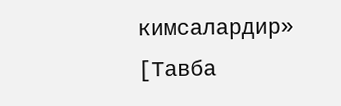кимсалардир» [Тавба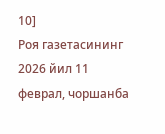10]
Роя газетасининг 2026 йил 11 феврал, чоршанба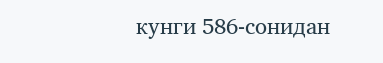кунги 586-сонидан